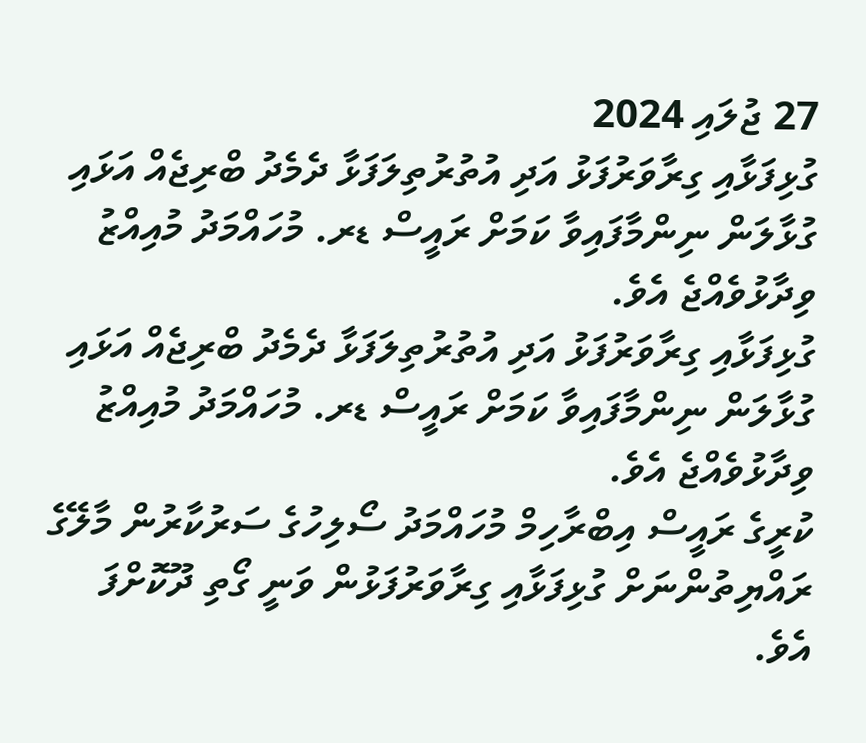27 ޖުލައި 2024
ގުޅިފަޅާއި ގިރާވަރުފަޅު އަދި އުތުރުތިލަފަޅާ ދެމެދު ބްރިޖެއް އަޅައި ގުޅާލަން ނިންމާފައިވާ ކަމަށް ރައީސް ޑރ. މުހައްމަދު މުއިއްޒު ވިދާޅުވެއްޖެ އެވެ.
ގުޅިފަޅާއި ގިރާވަރުފަޅު އަދި އުތުރުތިލަފަޅާ ދެމެދު ބްރިޖެއް އަޅައި ގުޅާލަން ނިންމާފައިވާ ކަމަށް ރައީސް ޑރ. މުހައްމަދު މުއިއްޒު ވިދާޅުވެއްޖެ އެވެ.
ކުރީގެ ރައީސް އިބްރާހިމް މުހައްމަދު ސޯލިހުގެ ސަރުކާރުން މާލޭގެ ރައްޔިތުންނަށް ގުޅިފަޅާއި ގިރާވަރުފަޅުން ވަނީ ގޯތި ދޫކޮށްފަ އެވެ.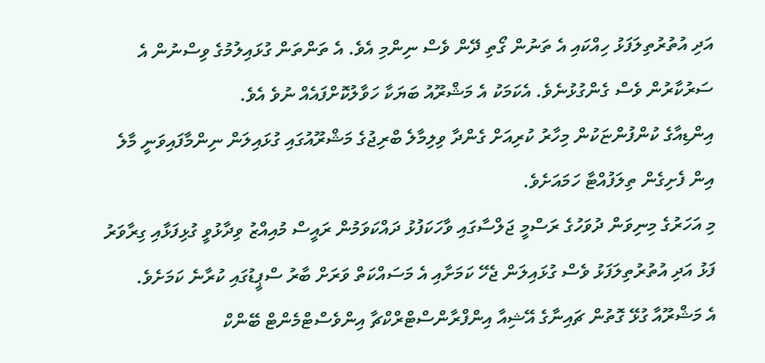އަދި އުތުރުތިލަފަޅު ހިއްކައި އެ ތަނުން ގޯތި ދޭން ވެސް ނިންމި އެވެ. އެ ތަންތަން ގުޅައިލުމުގެ ވިސްނުން އެ ސަރުކާރުން ވެސް ގެންގުޅުނެވެ. އެކަމަކު އެ މަޝްރޫއު ބަޔަކާ ހަވާލުކޮށްފައެއް ނުވެ އެވެ.
އިންޑިއާގެ ކުންފުންޏަކުން މިހާރު ކުރިއަށް ގެންދާ ވިލިމާލެ ބްރިޖުގެ މަޝްރޫއުގައި ގުޅައިލަން ނިންމާފައިވަނީ މާލެ އިން ފެށިގެން ތިލަފުއްޓާ ހަމައަށެވެ.
މި އަހަރުގެ މިނިވަން ދުވަހުގެ ރަސްމީ ޖަލްސާގައި ވާހަކަފުޅު ދައްކަވަމުން ރައީސް މުއިއްޒު ވިދާޅުވީ ގުޅިފަޅާއި ގިރާވަރު ފަޅު އަދި އުތުރުތިލަފަޅު ވެސް ގުޅައިލަން ޖެހޭ ކަމަށާއި އެ މަސައްކަތް ވަރަށް ބާރު ސްޕީޑުގައި ކުރާނެ ކަމަށެވެ.
އެ މަޝްރޫއާ ގުޅޭ ގޮތުން ޗައިނާގެ އޭޝިއާ އިންފްރާންސްޓްރްކްޗާ އިންވެސްޓްމެންޓް ބޭންކް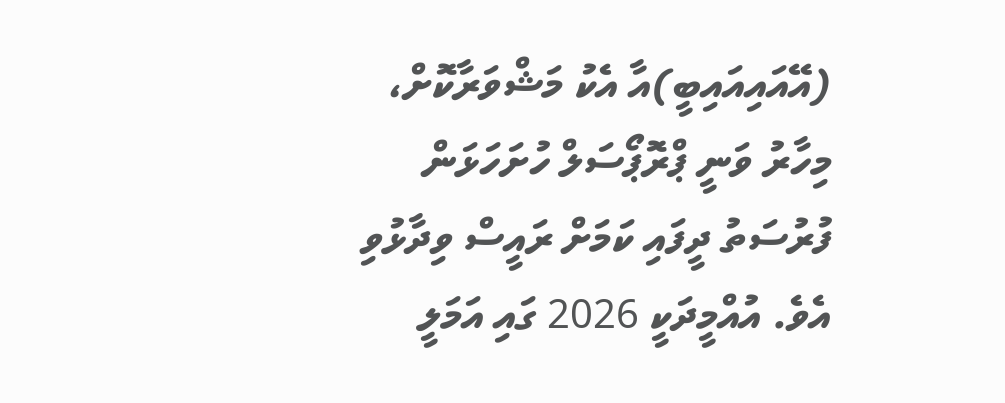(އޭއައިއައިބީ)އާ އެކު މަޝްވަރާކޮށް، މިހާރު ވަނީ ޕްރޮޕޯސަލް ހުށަހަޅަން ފުރުސަތު ދީފައި ކަމަށް ރައީސް ވިދާޅުވި އެވެ. އުއްމީދަކީ 2026 ގައި އަމަލީ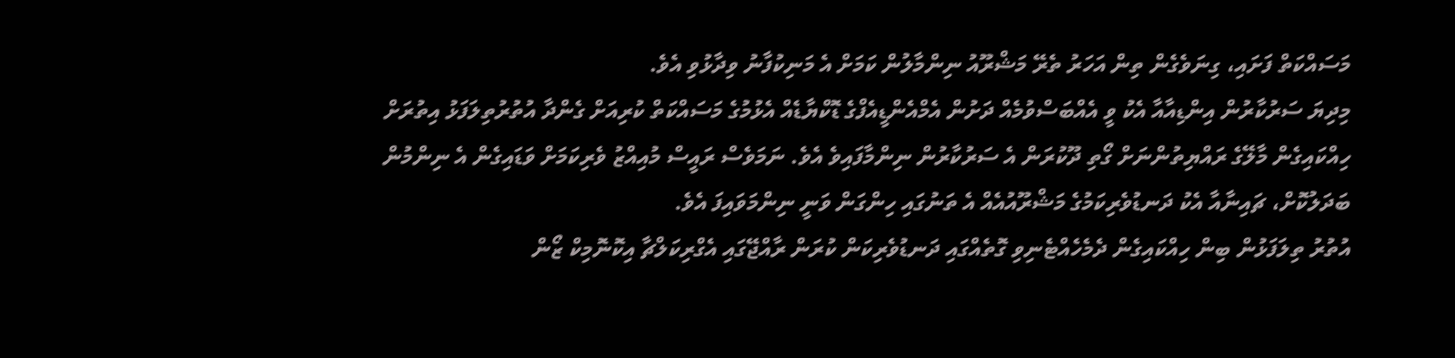މަސައްކަތް ފަށައި، ގިނަވެގެން ތިން އަހަރު ތެރޭ މަޝްރޫއު ނިންމާލުން ކަމަށް އެ މަނިކުފާނު ވިދާޅުވި އެވެ.
މިދިޔަ ސަރުކާރުން އިންޑިއާއާ އެކު ވީ އެއްބަސްވުމެއް ދަށުން އެމްއެންޑީއެފްގެ ޑޮކްޔާޑެއް އެޅުމުގެ މަސައްކަތް ކުރިއަށް ގެންދާ އުތުރުތިލަފަޅު އިތުރަށް ހިއްކައިގެން މާލޭގެ ރައްޔިތުންނަށް ގޯތި ދޫކުރަން އެ ސަރުކާރުން ނިންމާފައިވެ އެވެ. ނަމަވެސް ރައީސް މުއިއްޒު ވެރިކަމަށް ވަޑައިގެން އެ ނިންމުން ބަދަލުކޮށް، ޗައިނާއާ އެކު ދަނޑުވެރިކަމުގެ މަޝްރޫއުއެއް އެ ތަނުގައި ހިންގަން ވަނީ ނިންމަވައިފަ އެވެ.
އުތުރު ތިލަފަޅުން ބިން ހިއްކައިގެން ދެމެހެއްޓެނިވި ގޮތެއްގައި ދަނޑުވެރިކަން ކުރަން ރާއްޖޭގައި އެގްރިކަލްޗާ އިކޮނޮމިކް ޒޯން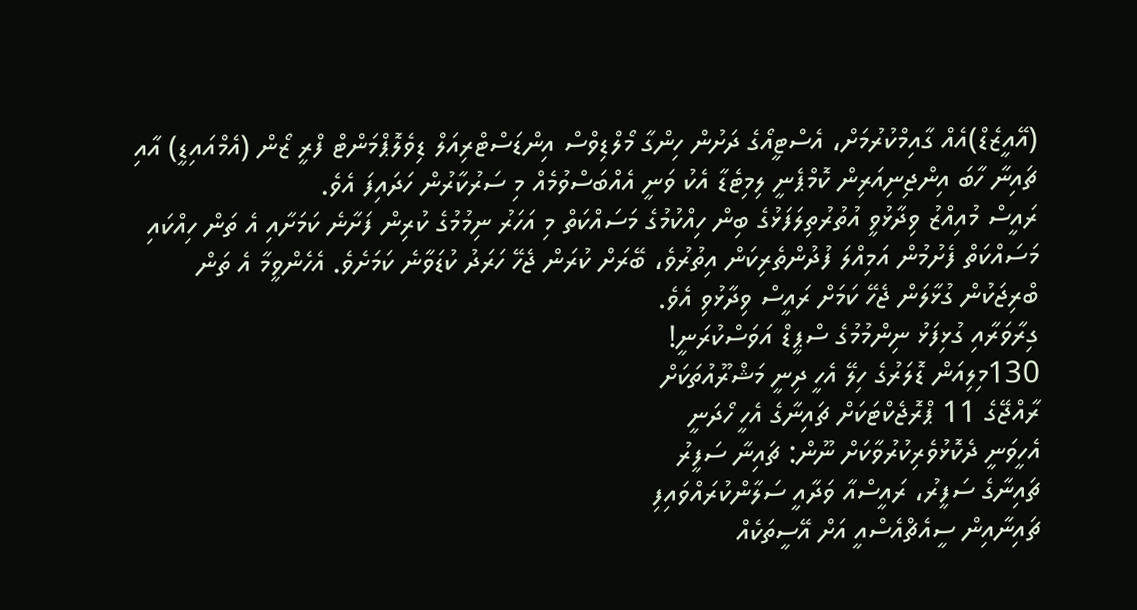(އޭއީޒެޑް)އެއް ގާއިމްކުރުމަށް، އެސްޓީއޯގެ ދަށުން ހިންގާ މޯލްޑިވްސް އިންޑަސްޓްރިއަލް ޑިވެލޮޕްމަންޓް ފްރީ ޒޯން (އެމްއައިޑީ) އާއި ޗައިނާ ހާބަ އިންޖިނިއަރިން ކޮމްޕެނީ ލިމިޓެޑާ އެކު ވަނީ އެއްބަސްވުމެއް މި ސަރުކާރުން ހަދައިފަ އެވެ.
ރައީސް މުއިއްޒު ވިދާޅުވީ އުތުރުތިލަފަޅުގެ ބިން ހިއްކުމުގެ މަސައްކަތް މި އަހަރު ނިމުމުގެ ކުރިން ފަށާނެ ކަމަށާއި އެ ތަން ހިއްކައި މަސައްކަތް ފެށުމުން އަމިއްލަ ފުދުންތެރިކަން އިތުރުވެ، ބޭރަށް ކުރަން ޖެހޭ ހަރަދު ކުޑަވާނެ ކަމަށެވެ. އެހެންވީމާ އެ ތަން ބްރިޖަކުން ގުޅާލަން ޖެހޭ ކަމަށް ރައީސް ވިދާޅުވި އެވެ.
ގިރާވަރާއި ގުޅިފަޅު ނިންމުމުގެ ސްޕީޑް އަވަސްކުރަނީ!
130މިލިއަން ޑޮލަރުގެ ހިލޭ އެހީ ދިނީ މަޝްރޫއުތަކަށް
ރާއްޖޭގެ 11 ޕްރޮޖެކްޓަކަށް ޗައިނާގެ އެހީ ހޯދަނީ
އެހީވަނީ ދެކޮޅުވެރިކުރުވާކަށް ނޫން: ޗައިނާ ސަފީރު
ޗައިނާގެ ސަފީރު، ރައީސްއާ ވަދާއީ ސަލާންކުރައްވައިފި
ޗައިނާއިން ސީއެޗްއެސްއީ އަށް އޭސީތަކެއް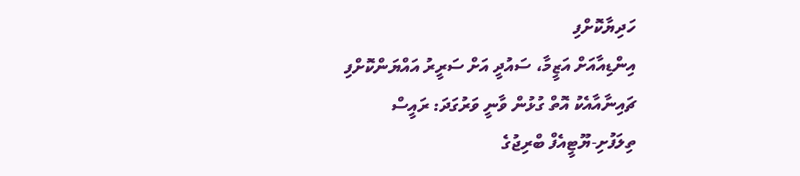ހަދިޔާކޮށްފި
އިންޑިއާއަށް އަޒީމާ، ސައުދީ އަށް ސަރީރު އައްޔަންކޮށްފި
ޗައިނާއާއެކު އޮތް ގުޅުން ވާނީ ވަރުގަދަ: ރައީސް
ތިލަފުށި-ޔޫޓީއެފް ބްރިޖުގެ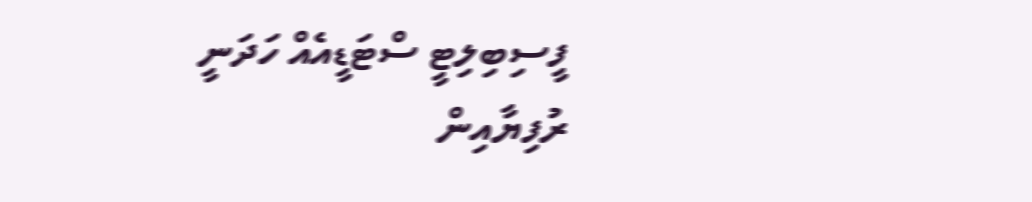ފީސިބިލިޓީ ސްޓަޑީއެއް ހަދަނީ
ރުފިޔާއިން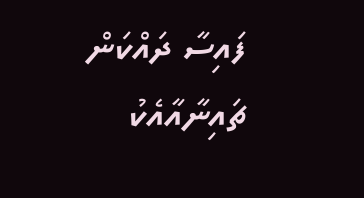ފައިސާ ދައްކަން ޗައިނާއާއެކު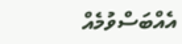އެއްބަސްވުމެއް